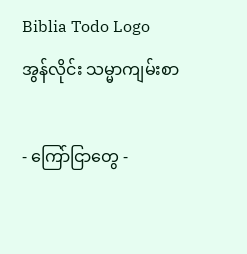Biblia Todo Logo
အွန်လိုင်း သမ္မာကျမ်းစာ

- ကြော်ငြာတွေ -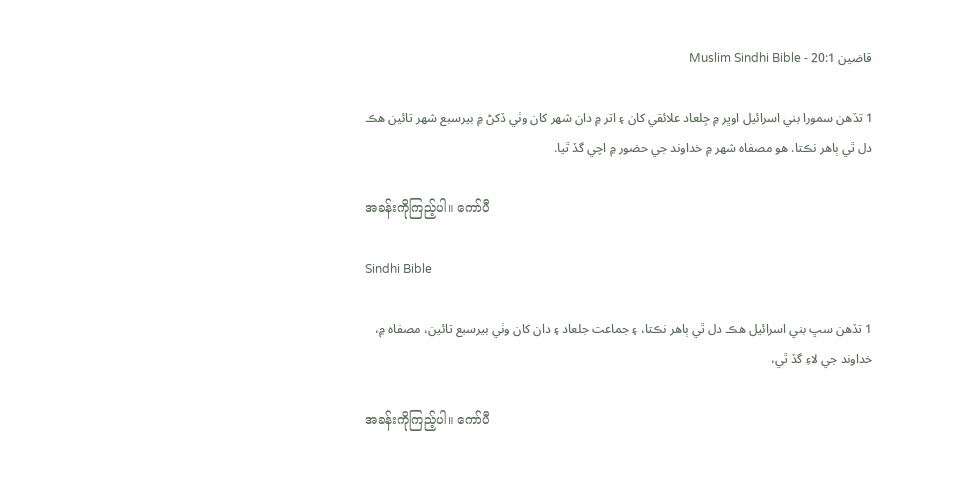قاضين 20:1 - Muslim Sindhi Bible

1 تڏهن سمورا بني اسرائيل اوڀر ۾ جِلعاد علائقي کان ۽ اتر ۾ دان شهر کان وٺي ڏکڻ ۾ بيرسبع شهر تائين هڪ دل ٿي ٻاهر نڪتا. هو مصفاہ شهر ۾ خداوند جي حضور ۾ اچي گڏ ٿيا.

အခန်းကိုကြည့်ပါ။ ကော်ပီ

Sindhi Bible

1 تڏهن سڀ بني اسرائيل هڪ دل ٿي ٻاهر نڪتا، ۽ جماعت جلعاد ۽ دان کان وٺي بيرسبع تائين، مصفاہ ۾، خداوند جي لاءِ گڏ ٿي،

အခန်းကိုကြည့်ပါ။ ကော်ပီ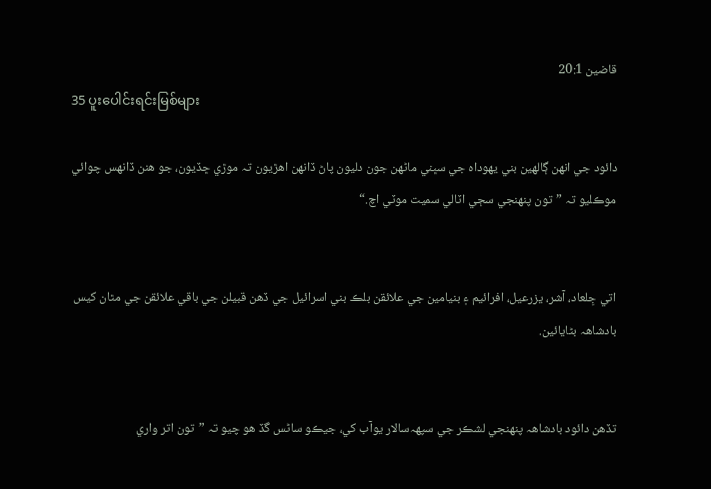قاضين 20:1
35 ပူးပေါင်းရင်းမြစ်များ

دائود جي انهن ڳالهين بني يهوداہ جي سڀني ماڻهن جون دليون پاڻ ڏانهن اهڙيون تہ موڙي ڇڏيون، جو هنن ڏانهس چوائي موڪليو تہ ”تون پنهنجي سڄي اٽالي سميت موٽي اچ.“


اتي جِلعاد، آشر، يزرعيل، افرائيم ۽ بنيامين جي علائقن بلڪ بني اسرائيل جي ڏهن قبيلن جي باقي علائقن جي مٿان کيس بادشاهہ بڻايائين.


تڏهن دائود بادشاهہ پنهنجي لشڪر جي سپهہ‌سالار يوآب کي، جيڪو ساڻس گڏ هو چيو تہ ”تون اتر واري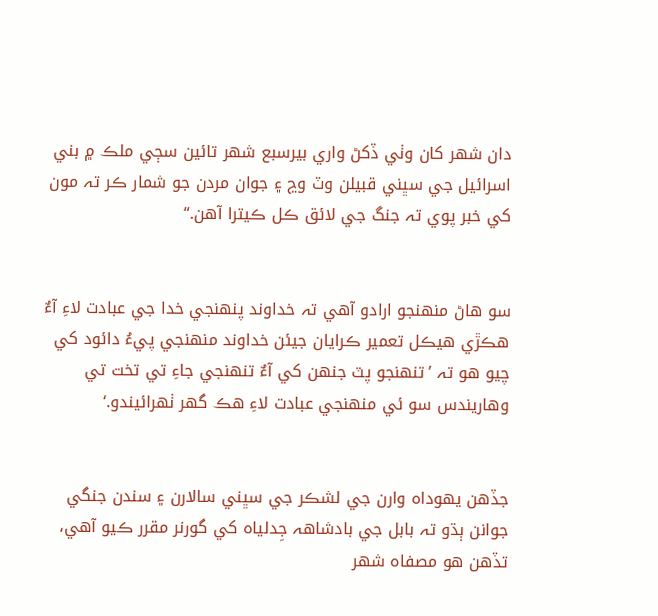دان شهر کان وٺي ڏکڻ واري بيرسبع شهر تائين سڄي ملڪ ۾ بني اسرائيل جي سڀني قبيلن وٽ وڃ ۽ جوان مردن جو شمار ڪر تہ مون کي خبر پوي تہ جنگ جي لائق ڪل ڪيترا آهن.“


سو هاڻ منهنجو ارادو آهي تہ خداوند پنهنجي خدا جي عبادت لاءِ آءٌ هڪڙي هيڪل تعمير ڪرايان جيئن خداوند منهنجي پيءُ دائود کي چيو هو تہ ’تنهنجو پٽ جنهن کي آءٌ تنهنجي جاءِ تي تخت تي وهاريندس سو ئي منهنجي عبادت لاءِ هڪ گھر ٺهرائيندو.‘


جڏهن يهوداہ وارن جي لشڪر جي سڀني سالارن ۽ سندن جنگي جوانن ٻڌو تہ بابل جي بادشاهہ جِدلياہ کي گورنر مقرر ڪيو آهي، تڏهن هو مصفاہ شهر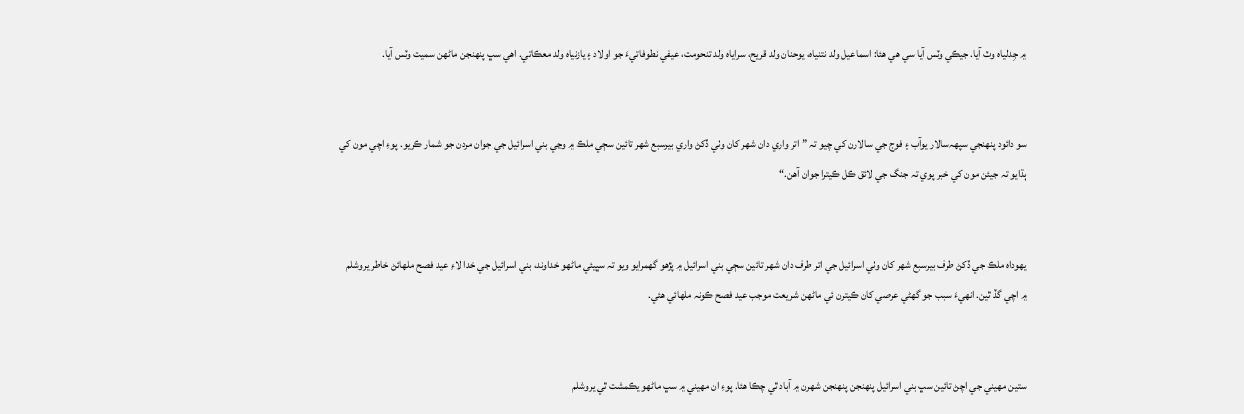۾ جِدلياہ وٽ آيا. جيڪي وٽس آيا سي هي هئا: اسماعيل ولد نتنياہ، يوحنان ولد قريح، سراياہ ولد تنحومت، عيفي نطوفاتيءَ جو اولاد ۽ يازنياہ ولد معڪاتي. اهي سڀ پنهنجن ماڻهن سميت وٽس آيا.


سو دائود پنهنجي سپهہ‌سالار يوآب ۽ فوج جي سالارن کي چيو تہ ”اتر واري دان شهر کان وٺي ڏکڻ واري بيرسبع شهر تائين سڄي ملڪ ۾ وڃي بني اسرائيل جي جوان مردن جو شمار ڪريو. پوءِ اچي مون کي ٻڌايو تہ جيئن مون کي خبر پوي تہ جنگ جي لائق ڪل ڪيترا جوان آهن.“


يهوداہ ملڪ جي ڏکڻ طرف بيرسبع شهر کان وٺي اسرائيل جي اتر طرف دان شهر تائين سڄي بني اسرائيل ۾ پڙهو گھمرايو ويو تہ سڀيئي ماڻهو خداوند، بني اسرائيل جي خدا لاءِ عيد فصح ملهائڻ خاطر يروشلم ۾ اچي گڏ ٿين. انهيءَ سبب جو گھڻي عرصي کان ڪيترن ئي ماڻهن شريعت موجب عيد فصح ڪونہ ملهائي هئي.


ستين مهيني جي اچڻ تائين سڀ بني اسرائيل پنهنجن پنهنجن شهرن ۾ آباد ٿي چڪا هئا. پوءِ ان مهيني ۾ سڀ ماڻهو يڪمشت ٿي يروشلم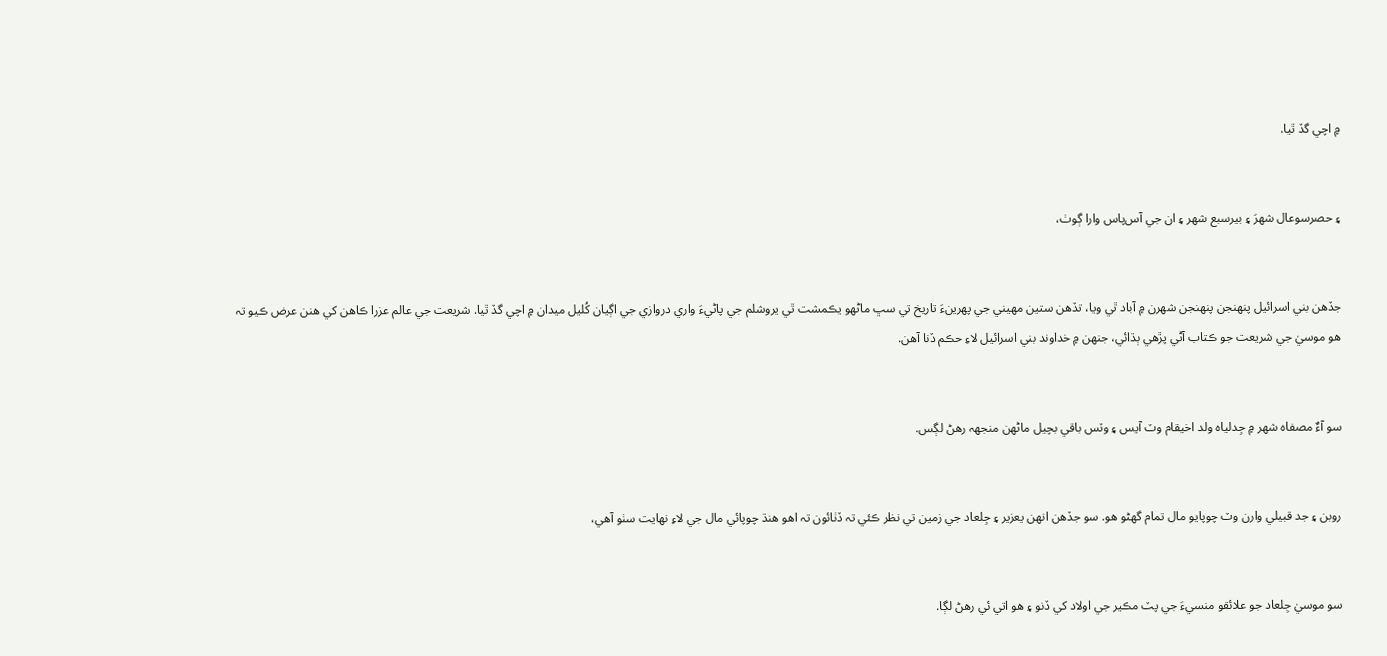۾ اچي گڏ ٿيا.


۽ حصر‌سوعال شهرَ ۽ بيرسبع شهر ۽ ان جي آس‌پاس وارا ڳوٺ،


جڏهن بني اسرائيل پنهنجن پنهنجن شهرن ۾ آباد ٿي ويا، تڏهن ستين مهيني جي پهرينءَ تاريخ تي سڀ ماڻهو يڪمشت ٿي يروشلم جي پاڻيءَ واري دروازي جي اڳيان کُليل ميدان ۾ اچي گڏ ٿيا. شريعت جي عالم عزرا ڪاهن کي هنن عرض ڪيو تہ هو موسيٰ جي شريعت جو ڪتاب آڻي پڙهي ٻڌائي، جنهن ۾ خداوند بني اسرائيل لاءِ حڪم ڏنا آهن.


سو آءٌ مصفاہ شهر ۾ جِدلياہ ولد اخيقام وٽ آيس ۽ وٽس باقي بچيل ماڻهن منجھہ رهڻ لڳس.


روبن ۽ جد قبيلي وارن وٽ چوپايو مال تمام گھڻو هو. سو جڏهن انهن يعزير ۽ جِلعاد جي زمين تي نظر ڪئي تہ ڏٺائون تہ اهو هنڌ چوپائي مال جي لاءِ نهايت سٺو آهي،


سو موسيٰ جِلعاد جو علائقو منسيءَ جي پٽ مڪير جي اولاد کي ڏنو ۽ هو اتي ئي رهڻ لڳا.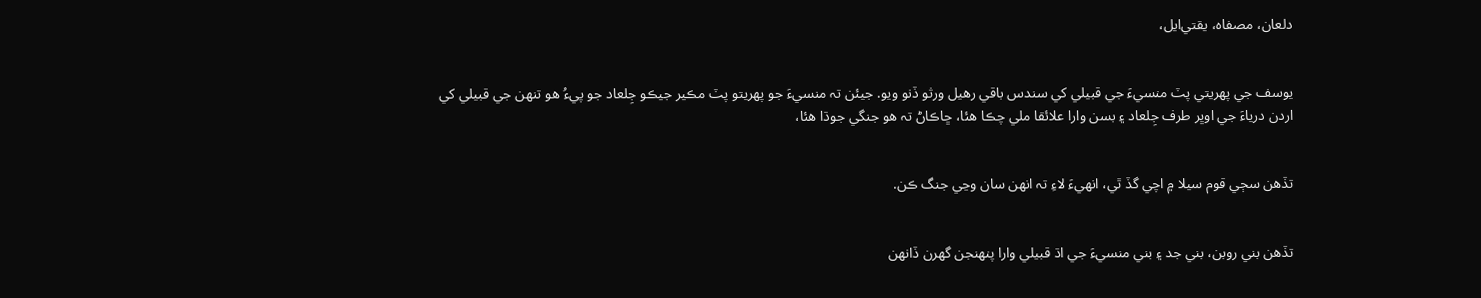دلعان، مصفاہ، يقتي‌ايل،


يوسف جي پهريتي پٽ منسيءَ جي قبيلي کي سندس باقي رهيل ورثو ڏنو ويو. جيئن تہ منسيءَ جو پهريتو پٽ مڪير جيڪو جِلعاد جو پيءُ هو تنهن جي قبيلي کي اردن درياءَ جي اوڀر طرف جِلعاد ۽ بسن وارا علائقا ملي چڪا هئا، ڇاڪاڻ تہ هو جنگي جوڌا هئا،


تڏهن سڄي قوم سيلا ۾ اچي گڏ ٿي، انهيءَ لاءِ تہ انهن سان وڃي جنگ ڪن.


تڏهن بني روبن، بني جد ۽ بني منسيءَ جي اڌ قبيلي وارا پنهنجن گھرن ڏانهن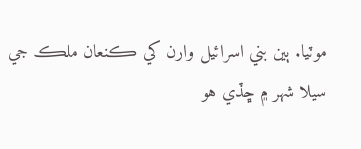موٽيا. ٻين بني اسرائيل وارن کي ڪنعان ملڪ جي سيلا شهر ۾ ڇڏي هو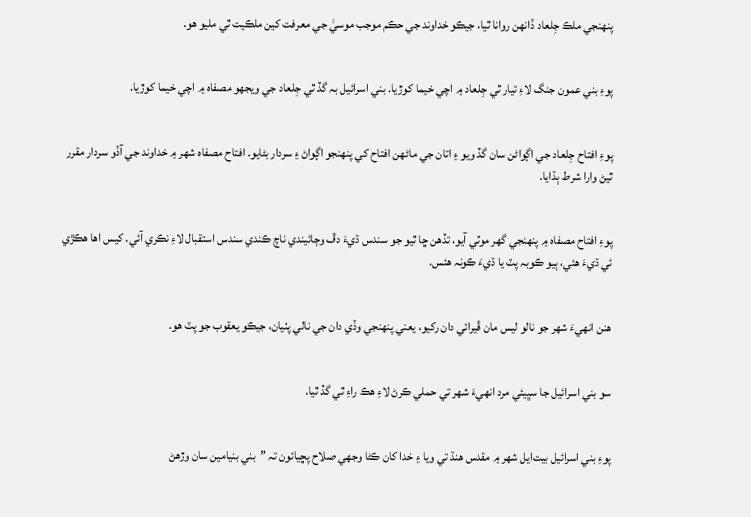پنهنجي ملڪ جِلعاد ڏانهن روانا ٿيا، جيڪو خداوند جي حڪم موجب موسيٰ جي معرفت کين ملڪيت ٿي مليو هو.


پوءِ بني عمون جنگ لاءِ تيار ٿي جِلعاد ۾ اچي خيما کوڙيا. بني اسرائيل بہ گڏ ٿي جِلعاد جي ويجھو مصفاہ ۾ اچي خيما کوڙيا.


پوءِ افتاح جِلعاد جي اڳواڻن سان گڏ ويو ۽ اتان جي ماڻهن افتاح کي پنهنجو اڳواڻ ۽ سردار بڻايو. افتاح مصفاہ شهر ۾ خداوند جي آڏو سردار مقرر ٿيڻ وارا شرط ٻڌايا.


پوءِ افتاح مصفاہ ۾ پنهنجي گھر موٽي آيو، تڏهن ڇا ٿيو جو سندس ڌيءَ دڦ وڄائيندي ناچ ڪندي سندس استقبال لاءِ نڪري آئي. کيس اها هڪڙي ئي ڌيءَ هئي، ٻيو ڪوبہ پٽ يا ڌيءَ ڪونہ هئس.


هنن انهيءَ شهر جو نالو ليس مان ڦيرائي دان رکيو، يعني پنهنجي وڏي دان جي نالي پٺيان، جيڪو يعقوب جو پٽ هو.


سو بني اسرائيل جا سڀيئي مرد انهيءَ شهر تي حملي ڪرڻ لاءِ هڪ راءِ ٿي گڏ ٿيا.


پوءِ بني اسرائيل بيت‌ايل شهر ۾ مقدس هنڌ تي ويا ۽ خدا کان ڪڻا وجھي صلاح پڇيائون تہ ”بني بنيامين سان وڙهڻ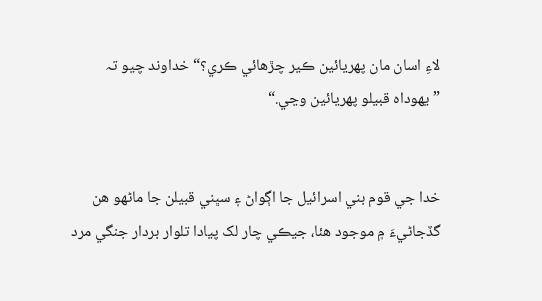لاءِ اسان مان پهريائين ڪير چڙهائي ڪري؟“ خداوند چيو تہ ”يهوداہ قبيلو پهريائين وڃي.“


خدا جي قوم بني اسرائيل جا اڳواڻ ۽ سڀني قبيلن جا ماڻهو هن گڏجاڻيءَ ۾ موجود هئا، جيڪي چار لک پيادا تلوار بردار جنگي مرد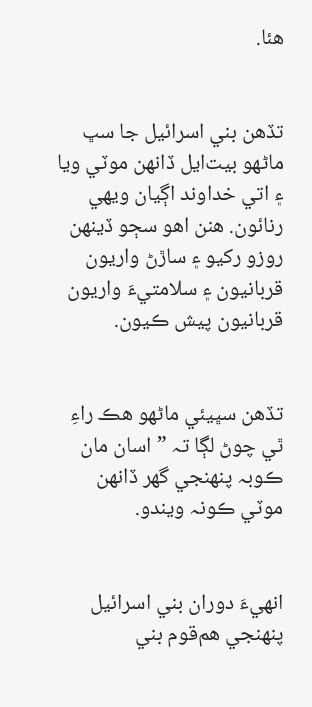هئا.


تڏهن بني اسرائيل جا سڀ ماڻهو بيت‌ايل ڏانهن موٽي ويا ۽ اتي خداوند اڳيان ويهي رنائون. هنن اهو سڄو ڏينهن روزو رکيو ۽ ساڙڻ واريون قربانيون ۽ سلامتيءَ واريون قربانيون پيش ڪيون.


تڏهن سڀيئي ماڻهو هڪ راءِ ٿي چوڻ لڳا تہ ”اسان مان ڪوبہ پنهنجي گھر ڏانهن موٽي ڪونہ ويندو.


انهيءَ دوران بني اسرائيل پنهنجي هم‌قوم بني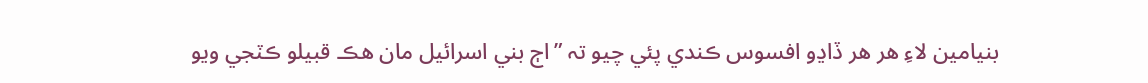بنيامين لاءِ هر هر ڏاڍو افسوس ڪندي پئي چيو تہ ”اڄ بني اسرائيل مان هڪ قبيلو ڪٽجي ويو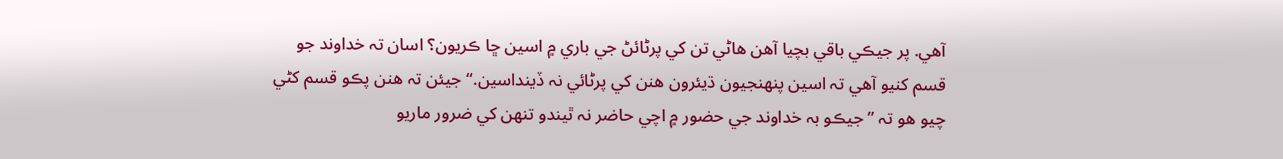آهي. پر جيڪي باقي بچيا آهن هاڻي تن کي پرڻائڻ جي باري ۾ اسين ڇا ڪريون؟ اسان تہ خداوند جو قسم کنيو آهي تہ اسين پنهنجيون ڌيئرون هنن کي پرڻائي نہ ڏينداسين.“ جيئن تہ هنن پڪو قسم کڻي چيو هو تہ ”جيڪو بہ خداوند جي حضور ۾ اچي حاضر نہ ٿيندو تنهن کي ضرور ماريو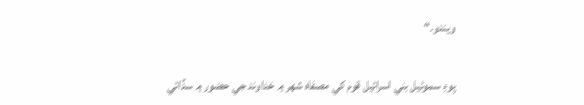ويندو.“


پوءِ سموئيل بني اسرائيل قوم کي مصفاہ شهر ۾ خداوند جي حضور ۾ سڏائي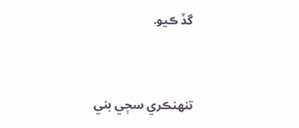گڏ ڪيو.


تنهنڪري سڄي بني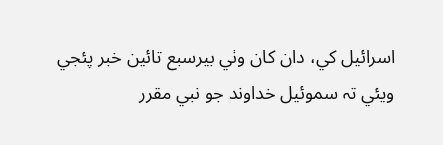اسرائيل کي، دان کان وٺي بيرسبع تائين خبر پئجي ويئي تہ سموئيل خداوند جو نبي مقرر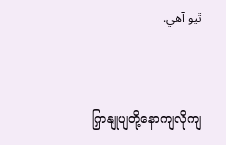ٿيو آهي.


ကြှနျုပျတို့နောကျလိုကျ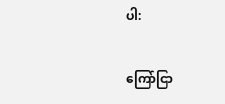ပါ:

ကြော်ငြာ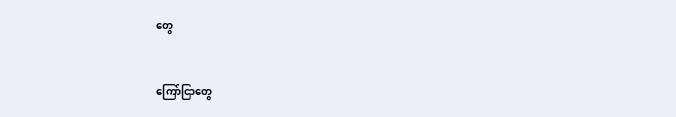တွေ


ကြော်ငြာတွေ